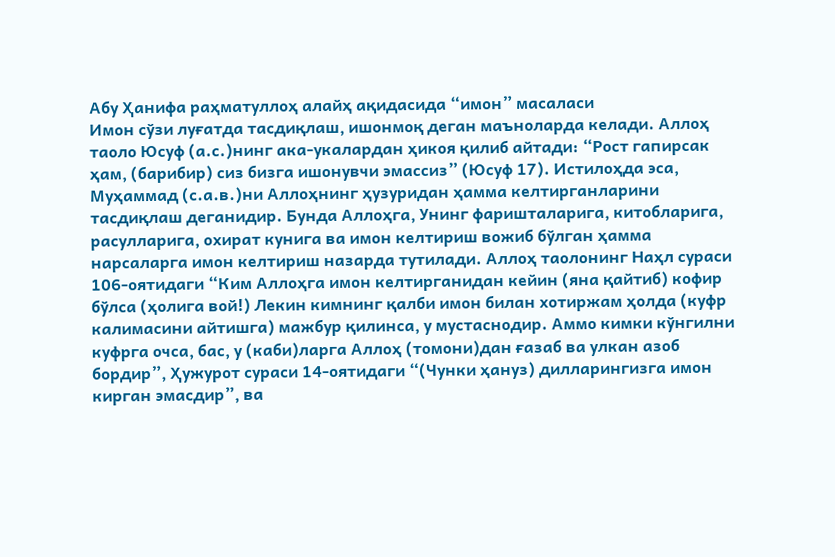Абу Ҳанифа раҳматуллоҳ алайҳ ақидасида “имон” масаласи
Имон сўзи луғатда тасдиқлаш, ишонмоқ деган маъноларда келади. Аллоҳ таоло Юсуф (а.с.)нинг ака-укалардан ҳикоя қилиб айтади: “Рост гапирсак ҳам, (барибир) сиз бизга ишонувчи эмассиз” (Юсуф 17). Истилоҳда эса, Муҳаммад (с.а.в.)ни Аллоҳнинг ҳузуридан ҳамма келтирганларини тасдиқлаш деганидир. Бунда Аллоҳга, Унинг фаришталарига, китобларига, расулларига, охират кунига ва имон келтириш вожиб бўлган ҳамма нарсаларга имон келтириш назарда тутилади. Аллоҳ таолонинг Наҳл сураси 106-оятидаги “Ким Аллоҳга имон келтирганидан кейин (яна қайтиб) кофир бўлса (ҳолига вой!) Лекин кимнинг қалби имон билан хотиржам ҳолда (куфр калимасини айтишга) мажбур қилинса, у мустаснодир. Аммо кимки кўнгилни куфрга очса, бас, у (каби)ларга Аллоҳ (томони)дан ғазаб ва улкан азоб бордир”, Ҳужурот сураси 14-оятидаги “(Чунки ҳануз) дилларингизга имон кирган эмасдир”, ва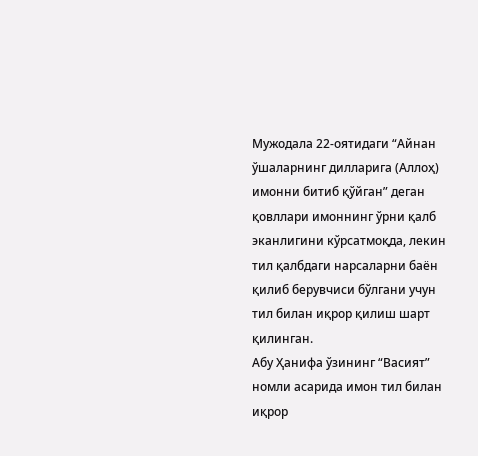Мужодала 22-оятидаги “Айнан ўшаларнинг дилларига (Аллоҳ) имонни битиб қўйган” деган қовллари имоннинг ўрни қалб эканлигини кўрсатмоқда, лекин тил қалбдаги нарсаларни баён қилиб берувчиси бўлгани учун тил билан иқрор қилиш шарт қилинган.
Абу Ҳанифа ўзининг “Васият” номли асарида имон тил билан иқрор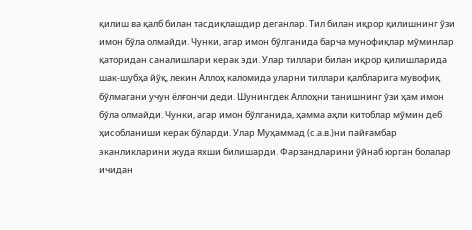қилиш ва қалб билан тасдиқлашдир деганлар. Тил билан иқрор қилишнинг ўзи имон бўла олмайди. Чунки, агар имон бўлганида барча мунофиқлар мўминлар қаторидан саналишлари керак эди. Улар тиллари билан иқрор қилишларида шак-шубҳа йўқ, лекин Аллоҳ каломида уларни тиллари қалбларига мувофиқ бўлмагани учун ёлғончи деди. Шунингдек Аллоҳни танишнинг ўзи ҳам имон бўла олмайди. Чунки, агар имон бўлганида, ҳамма аҳли китоблар мўмин деб ҳисобланиши керак бўларди. Улар Муҳаммад (с.а.в.)ни пайғамбар эканликларини жуда яхши билишарди. Фарзандларини ўйнаб юрган болалар ичидан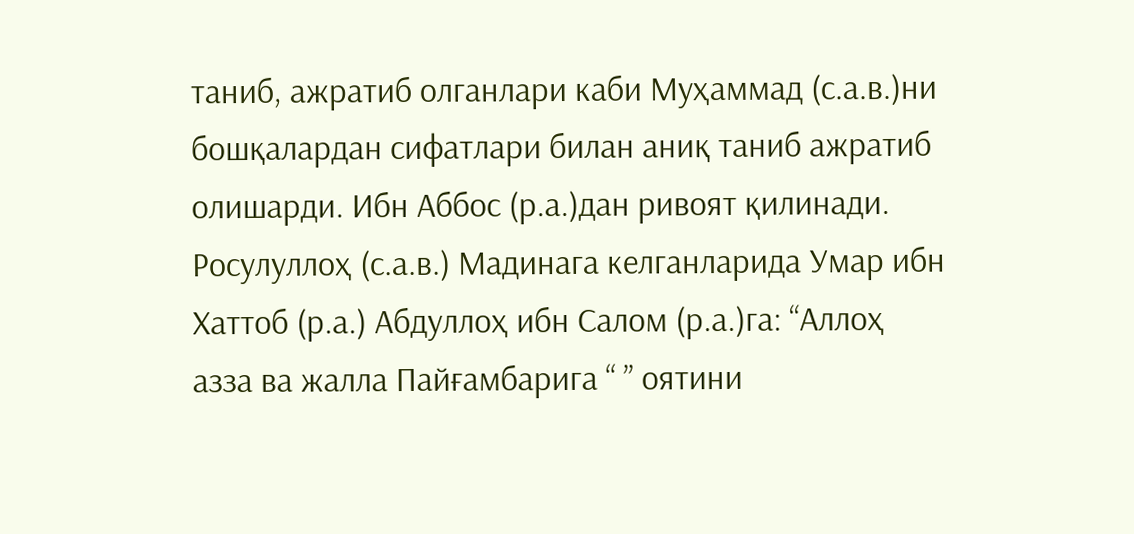таниб, ажратиб олганлари каби Муҳаммад (с.а.в.)ни бошқалардан сифатлари билан аниқ таниб ажратиб олишарди. Ибн Аббос (р.а.)дан ривоят қилинади. Росулуллоҳ (с.а.в.) Мадинага келганларида Умар ибн Хаттоб (р.а.) Абдуллоҳ ибн Салом (р.а.)га: “Аллоҳ азза ва жалла Пайғамбарига “ ” оятини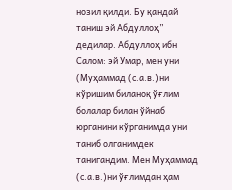нозил қилди. Бу қандай таниш эй Абдуллоҳ” дедилар. Абдуллоҳ ибн Салом: эй Умар, мен уни (Муҳаммад (с.а.в.)ни кўришим биланоқ ўғлим болалар билан ўйнаб юрганини кўрганимда уни таниб олганимдек танигандим. Мен Муҳаммад (с.а.в.)ни ўғлимдан ҳам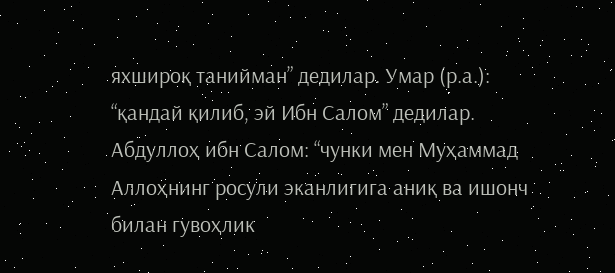яхшироқ танийман” дедилар. Умар (р.а.): “қандай қилиб, эй Ибн Салом” дедилар. Абдуллоҳ ибн Салом: “чунки мен Муҳаммад Аллоҳнинг росули эканлигига аниқ ва ишонч билан гувоҳлик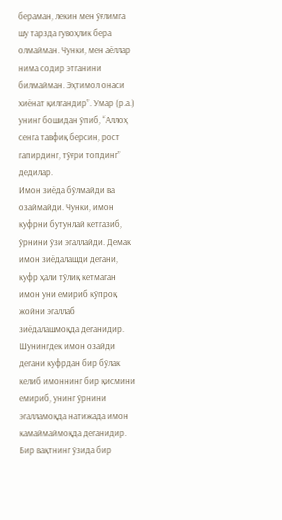бераман, лекин мен ўғлимга шу тарзда гувоҳлик бера олмайман. Чунки, мен аёллар нима содир этганини билмайман. Эҳтимол онаси хиёнат қилгандир”. Умар (р.а.) унинг бошидан ўпиб, “Аллоҳ сенга тавфиқ берсин, рост гапирдинг, тўғри топдинг” дедилар.
Имон зиёда бўлмайди ва озаймайди. Чунки, имон куфрни бутунлай кетгазиб, ўрнини ўзи эгаллайди. Демак имон зиёдалашди дегани, куфр ҳали тўлиқ кетмаган имон уни емириб кўпроқ жойни эгаллаб зиёдалашмоқда деганидир. Шунингдек имон озайди дегани куфрдан бир бўлак келиб имоннинг бир қисмини емириб, унинг ўрнини эгалламоқда натижада имон камаймаймоқда деганидир. Бир вақтнинг ўзида бир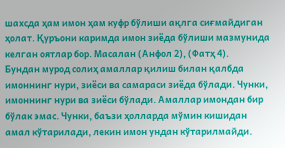шахсда ҳам имон ҳам куфр бўлиши ақлга сиғмайдиган ҳолат. Қуръони каримда имон зиёда бўлиши мазмунида келган оятлар бор. Масалан (Анфол 2), (Фатҳ 4).
Бундан мурод солиҳ амаллар қилиш билан қалбда имоннинг нури, зиёси ва самараси зиёда бўлади. Чунки, имоннинг нури ва зиёси бўлади. Амаллар имондан бир бўлак эмас. Чунки, баъзи ҳолларда мўмин кишидан амал кўтарилади, лекин имон ундан кўтарилмайди.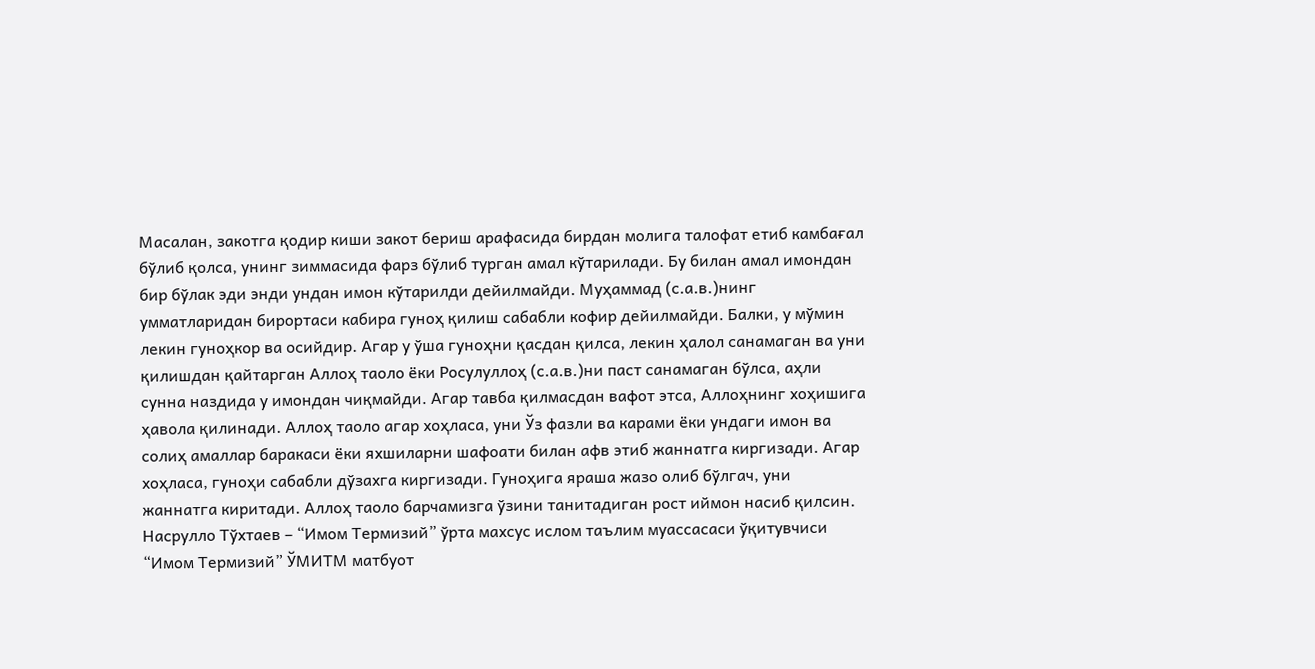Масалан, закотга қодир киши закот бериш арафасида бирдан молига талофат етиб камбағал бўлиб қолса, унинг зиммасида фарз бўлиб турган амал кўтарилади. Бу билан амал имондан бир бўлак эди энди ундан имон кўтарилди дейилмайди. Муҳаммад (с.а.в.)нинг умматларидан бирортаси кабира гуноҳ қилиш сабабли кофир дейилмайди. Балки, у мўмин лекин гуноҳкор ва осийдир. Агар у ўша гуноҳни қасдан қилса, лекин ҳалол санамаган ва уни қилишдан қайтарган Аллоҳ таоло ёки Росулуллоҳ (с.а.в.)ни паст санамаган бўлса, аҳли сунна наздида у имондан чиқмайди. Агар тавба қилмасдан вафот этса, Аллоҳнинг хоҳишига ҳавола қилинади. Аллоҳ таоло агар хоҳласа, уни Ўз фазли ва карами ёки ундаги имон ва солиҳ амаллар баракаси ёки яхшиларни шафоати билан афв этиб жаннатга киргизади. Агар хоҳласа, гуноҳи сабабли дўзахга киргизади. Гуноҳига яраша жазо олиб бўлгач, уни жаннатга киритади. Аллоҳ таоло барчамизга ўзини танитадиган рост иймон насиб қилсин.
Насрулло Тўхтаев – “Имом Термизий” ўрта махсус ислом таълим муассасаси ўқитувчиси
“Имом Термизий” ЎМИТМ матбуот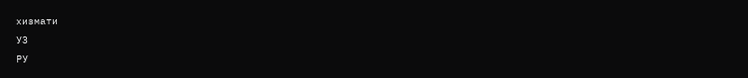хизмати
УЗ
РУ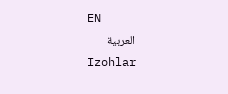EN
العربية
Izohlar